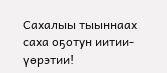Сахалыы тыыннаах саха оҕотун иитии-үөрэтии!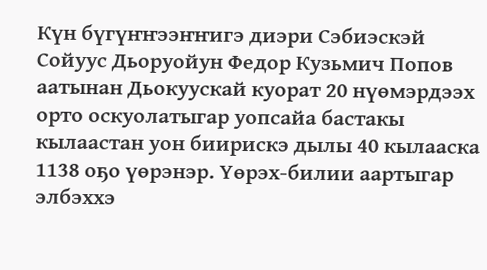Күн бүгүҥҥээҥҥигэ диэри Сэбиэскэй Сойуус Дьоруойун Федор Кузьмич Попов аатынан Дьокуускай куорат 20 нүөмэрдээх орто оскуолатыгар уопсайа бастакы кылаастан уон биирискэ дылы 40 кылааска 1138 оҕо үөрэнэр. Үөрэх-билии аартыгар элбэххэ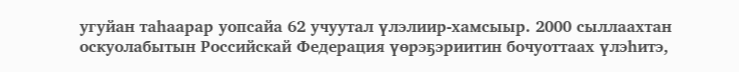угуйан таһаарар уопсайа 62 учуутал үлэлиир-хамсыыр. 2000 сыллаахтан оскуолабытын Российскай Федерация үөрэҕэриитин бочуоттаах үлэһитэ,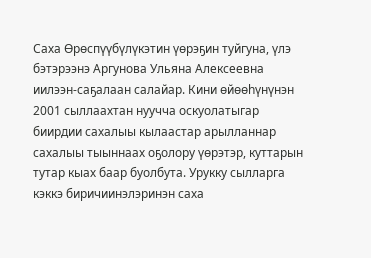Саха Өрөспүүбүлүкэтин үөрэҕин туйгуна, үлэ бэтэрээнэ Аргунова Ульяна Алексеевна иилээн-саҕалаан салайар. Кини өйөөһүнүнэн 2001 сыллаахтан нуучча оскуолатыгар биирдии сахалыы кылаастар арылланнар сахалыы тыыннаах оҕолору үөрэтэр, куттарын тутар кыах баар буолбута. Урукку сылларга кэккэ биричиинэлэринэн саха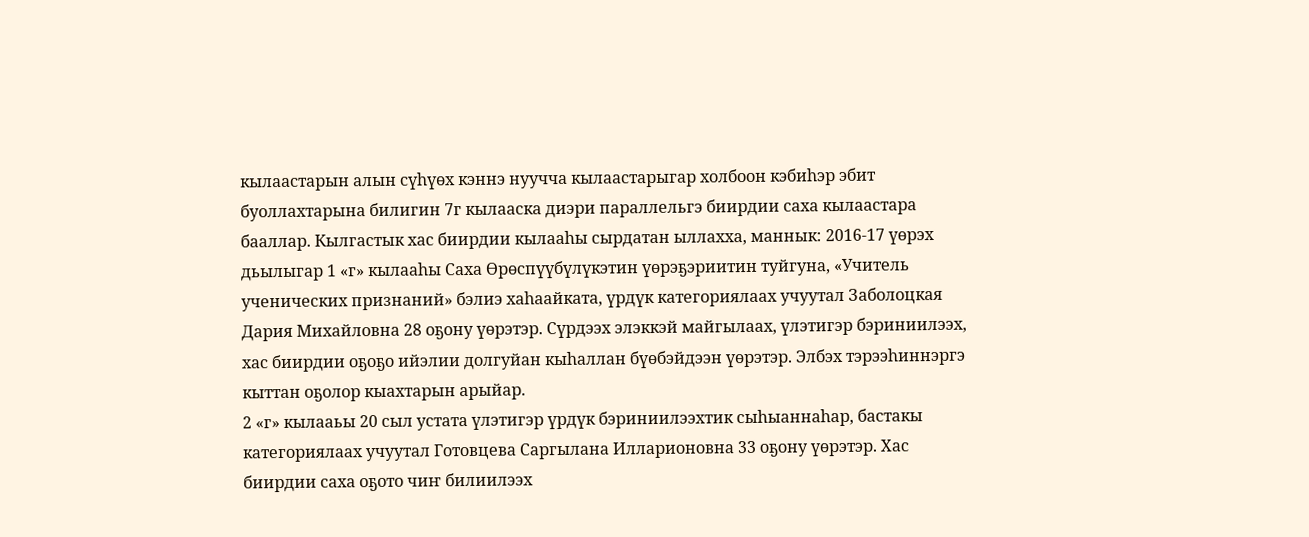кылаастарын алын сүһүөх кэннэ нуучча кылаастарыгар холбоон кэбиһэр эбит буоллахтарына билигин 7г кылааска диэри параллельгэ биирдии саха кылаастара бааллар. Кылгастык хас биирдии кылааһы сырдатан ыллахха, маннык: 2016-17 үөрэх дьылыгар 1 «г» кылааһы Саха Өрөспүүбүлүкэтин үөрэҕэриитин туйгуна, «Учитель ученических признаний» бэлиэ хаһаайката, үрдүк категориялаах учуутал Заболоцкая Дария Михайловна 28 оҕону үөрэтэр. Сүрдээх элэккэй майгылаах, үлэтигэр бэриниилээх, хас биирдии оҕоҕо ийэлии долгуйан кыһаллан бүөбэйдээн үөрэтэр. Элбэх тэрээһиннэргэ кыттан оҕолор кыахтарын арыйар.
2 «г» кылааьы 20 сыл устата үлэтигэр үрдүк бэриниилээхтик сыһыаннаһар, бастакы категориялаах учуутал Готовцева Саргылана Илларионовна 33 оҕону үөрэтэр. Хас биирдии саха оҕото чиҥ билиилээх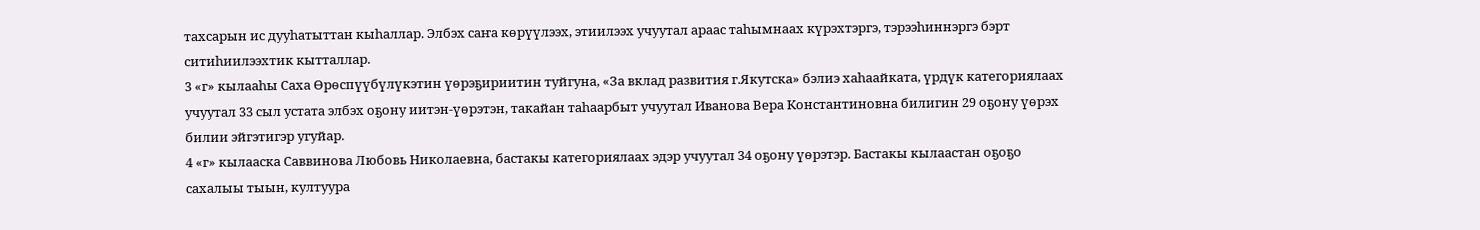тахсарын ис дууһатыттан кыһаллар. Элбэх саҥа көрүүлээх, этиилээх учуутал араас таһымнаах күрэхтэргэ, тэрээһиннэргэ бэрт ситиһиилээхтик кытталлар.
3 «г» кылааһы Саха Өрөспүүбүлүкэтин үөрэҕириитин туйгуна, «За вклад развития г.Якутска» бэлиэ хаһаайката, үрдүк категориялаах учуутал 33 сыл устата элбэх оҕону иитэн-үөрэтэн, такайан таһаарбыт учуутал Иванова Вера Константиновна билигин 29 оҕону үөрэх билии эйгэтигэр угуйар.
4 «г» кылааска Саввинова Любовь Николаевна, бастакы категориялаах эдэр учуутал 34 оҕону үөрэтэр. Бастакы кылаастан оҕоҕо сахалыы тыын, култуура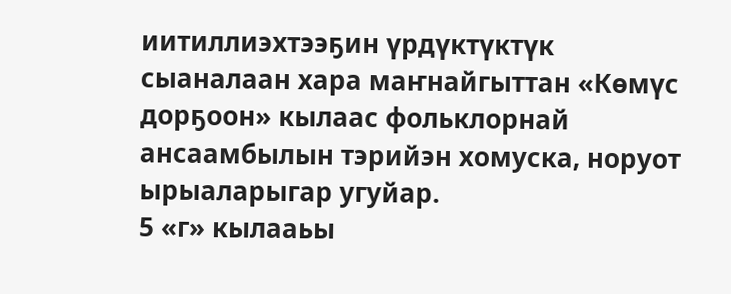иитиллиэхтээҕин үрдүктүктүк сыаналаан хара маҥнайгыттан «Көмүс дорҕоон» кылаас фольклорнай ансаамбылын тэрийэн хомуска, норуот ырыаларыгар угуйар.
5 «г» кылааьы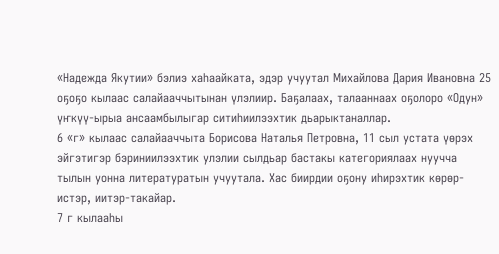«Надежда Якутии» бэлиэ хаһаайката, эдэр учуутал Михайлова Дария Ивановна 25 оҕоҕо кылаас салайааччытынан үлэлиир. Баҕалаах, талааннаах оҕолоро «Одун» үҥкүү-ырыа ансаамбылыгар ситиһиилээхтик дьарыктаналлар.
6 «г» кылаас салайааччыта Борисова Наталья Петровна, 11 сыл устата үөрэх эйгэтигэр бэриниилээхтик улэлии сылдьар бастакы категориялаах нуучча тылын уонна литературатын учуутала. Хас биирдии оҕону иhирэхтик көрөр-истэр, иитэр-такайар.
7 г кылааhы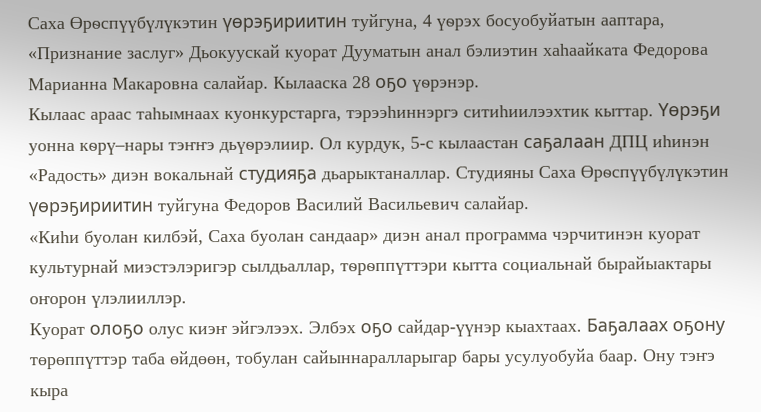Саха Ɵрѳспүүбүлүкэтин үѳрэҕириитин туйгуна, 4 үѳрэх босуобуйатын ааптара, «Признание заслуг» Дьокуускай куорат Дууматын анал бэлиэтин хаhаайката Федорова Марианна Макаровна салайар. Кылааска 28 оҕо үѳрэнэр.
Кылаас араас таhымнаах куонкурстарга, тэрээhиннэргэ ситиhиилээхтик кыттар. Үѳрэҕи уонна кѳрү–нары тэҥҥэ дьүѳрэлиир. Ол курдук, 5-с кылаастан саҕалаан ДПЦ иhинэн «Радость» диэн вокальнай студияҕа дьарыктаналлар. Студияны Саха Ɵрѳспүүбүлүкэтин үѳрэҕириитин туйгуна Федоров Василий Васильевич салайар.
«Киhи буолан килбэй, Саха буолан сандаар» диэн анал программа чэрчитинэн куорат культурнай миэстэлэригэр сылдьаллар, тѳрѳппүттэри кытта социальнай бырайыактары оҥорон үлэлииллэр.
Куорат олоҕо олус киэҥ эйгэлээх. Элбэх оҕо сайдар-үүнэр кыахтаах. Баҕалаах оҕону төрөппүттэр таба өйдөөн, тобулан сайыннаралларыгар бары усулуобуйа баар. Ону тэҥэ кыра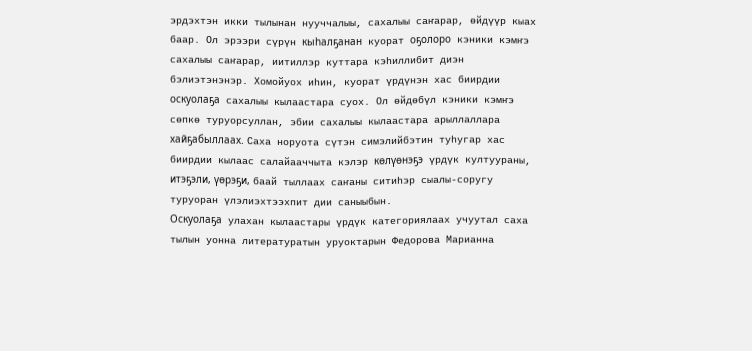эрдэхтэн икки тылынан нууччалыы, сахалыы саҥарар, өйдүүр кыах баар. Ол эрээри сүрүн кыһалҕанан куорат оҕолоро кэники кэмҥэ сахалыы саҥарар, иитиллэр куттара кэһиллибит диэн бэлиэтэнэнэр. Хомойуох иһин, куорат үрдүнэн хас биирдии оскуолаҕа сахалыы кылаастара суох. Ол өйдөбүл кэники кэмҥэ сөпкө туруорсуллан, эбии сахалыы кылаастара арыллаллара хайҕабыллаах. Саха норуота сүтэн симэлийбэтин туһугар хас биирдии кылаас салайааччыта кэлэр көлүөнэҕэ үрдүк култуураны, итэҕэли, үөрэҕи, баай тыллаах саҥаны ситиһэр сыалы-соругу туруоран үлэлиэхтээхпит дии саныыбын.
Оскуолаҕа улахан кылаастары үрдүк категориялаах учуутал саха тылын уонна литературатын уруоктарын Федорова Марианна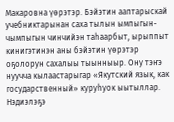Макаровна үөрэтэр. Бэйэтин ааптарыскай учебниктарынан саха тылын ымпыгын-чымпыгын чинчийэн таһаарбыт, ырыппыт кинигэтинэн аны бэйэтин үөрэтэр оҕолорун сахалыы тыынныыр. Ону тэҥэ нуучча кылаастарыгар «Якутский язык, как государственный» куруһуок ыытыллар. Нэдиэлэҕэ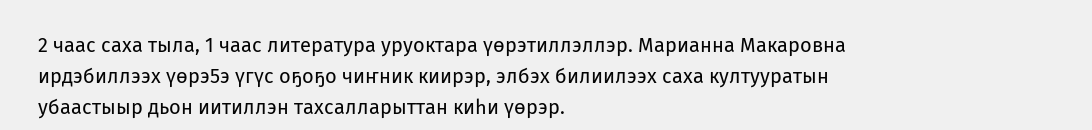2 чаас саха тыла, 1 чаас литература уруоктара үөрэтиллэллэр. Марианна Макаровна ирдэбиллээх үөрэ5э үгүс оҕоҕо чиҥник киирэр, элбэх билиилээх саха култууратын убаастыыр дьон иитиллэн тахсалларыттан киһи үөрэр.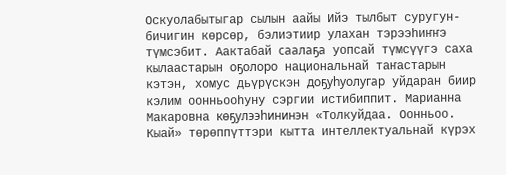Оскуолабытыгар сылын аайы Ийэ тылбыт суругун-бичигин көрсөр, бэлиэтиир улахан тэрээһиҥҥэ түмсэбит. Аактабай саалаҕа уопсай түмсүүгэ саха кылаастарын оҕолоро национальнай таҥастарын кэтэн, хомус дьүрүскэн доҕуһуолугар уйдаран биир кэлим оонньооһуну сэргии истибиппит. Марианна Макаровна көҕулээһининэн «Толкуйдаа. Оонньоо. Кыай» төрөппүттэри кытта интеллектуальнай күрэх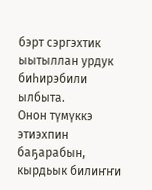бэрт сэргэхтик ыытыллан урдук биһирэбили ылбыта.
Онон түмүккэ этиэхпин баҕарабын, кырдьык билиҥҥи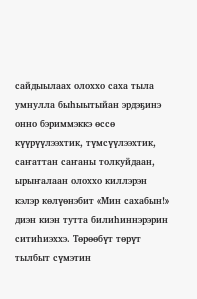сайдыылаах олоххо саха тыла умнулла быһыытыйан эрдэҕинэ онно бэриммэккэ өссө күүрүүлээхтик, түмсүүлээхтик, саҥаттан саҥаны толкуйдаан, ырыҥалаан олоххо киллэрэн кэлэр көлүөнэбит «Мин сахабын!» диэн киэн тутта билиһиннэрэрин ситиһиэххэ. Төрөөбүт төрүт тылбыт сүмэтин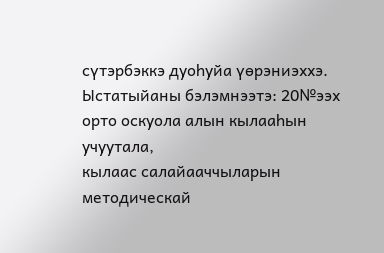сүтэрбэккэ дуоһуйа үөрэниэххэ.
Ыстатыйаны бэлэмнээтэ: 20№ээх орто оскуола алын кылааһын учуутала,
кылаас салайааччыларын методическай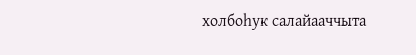холбоһук салайааччыта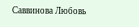Саввинова Любовь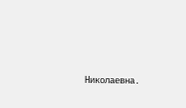Николаевна.